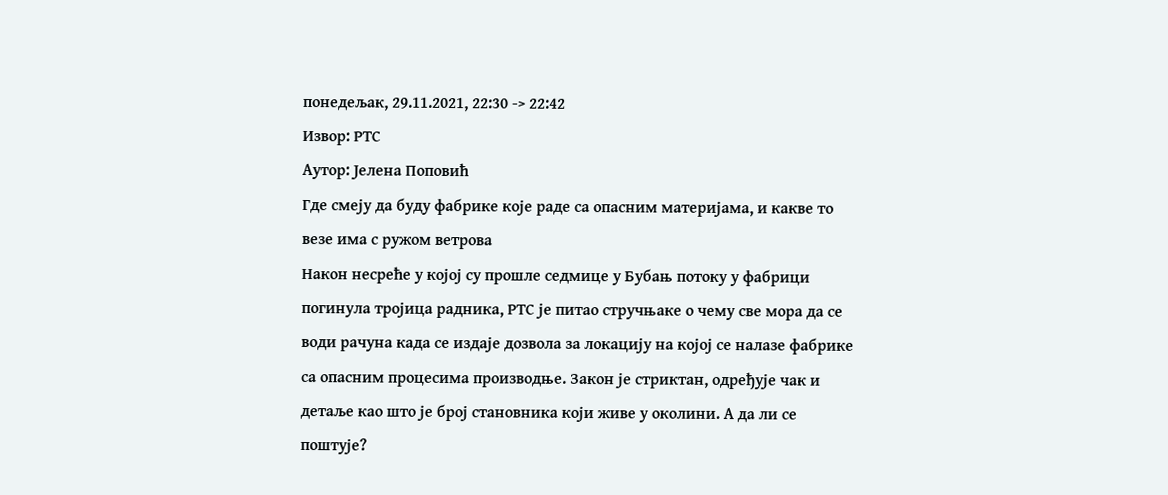понедељак, 29.11.2021, 22:30 -> 22:42
Извор: РТС
Аутор: Јелена Поповић
Где смеју да буду фабрике које раде са опасним материјама, и какве то везе има с ружом ветрова
Након несреће у којој су прошле седмице у Бубањ потоку у фабрици погинула тројица радника, РТС је питао стручњаке о чему све мора да се води рачуна када се издаје дозвола за локацију на којој се налазе фабрике са опасним процесима производње. Закон је стриктан, одређује чак и детаље као што је број становника који живе у околини. А да ли се поштује?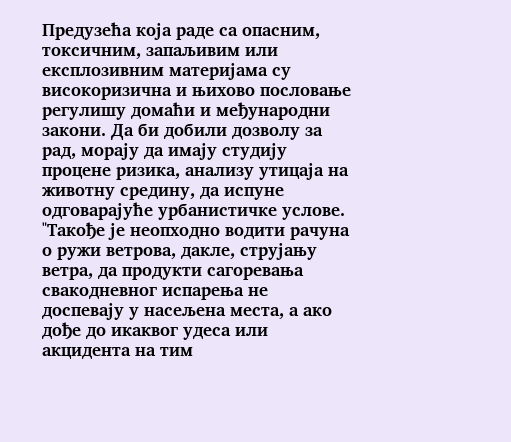Предузећа која раде са опасним, токсичним, запаљивим или експлозивним материјама су високоризична и њихово пословање регулишу домаћи и међународни закони. Да би добили дозволу за рад, морају да имају студију процене ризика, анализу утицаја на животну средину, да испуне одговарајуће урбанистичке услове.
"Tакође је неопходно водити рачуна о ружи ветрова, дакле, струјању ветра, да продукти сагоревања свакодневног испарења не доспевају у насељена места, а ако дође до икаквог удеса или акцидента на тим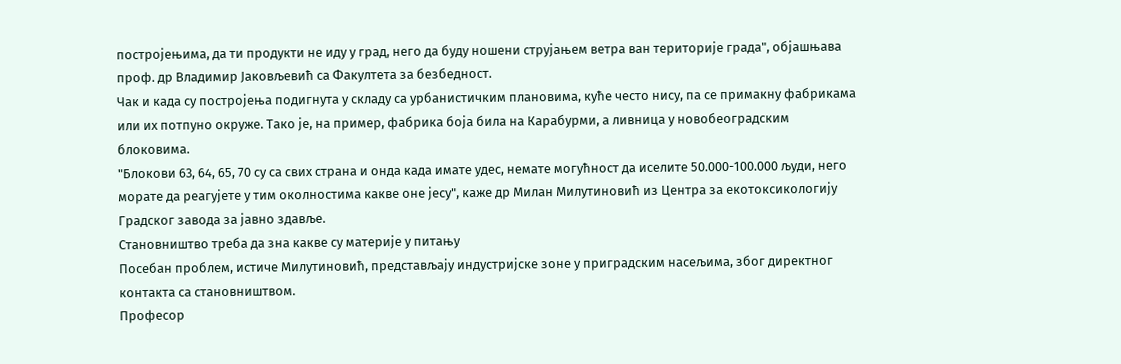постројењима, да ти продукти не иду у град, него да буду ношени струјањем ветра ван територије града", објашњава проф. др Владимир Јаковљевић са Факултета за безбедност.
Чак и кадa су постројења подигнута у складу са урбанистичким плановима, куће често нису, па се примакну фабрикама или их потпуно окруже. Тако је, на пример, фабрика боја била на Карабурми, а ливница у новобеоградским блоковима.
"Блокови 63, 64, 65, 70 су са свих страна и онда када имате удес, немате могућност да иселите 50.000-100.000 људи, него морате да реагујете у тим околностима какве оне јесу", каже др Милан Милутиновић из Центра за екотоксикологију Градског завода за јавно здавље.
Становништво треба да зна какве су материје у питању
Посебан проблем, истиче Милутиновић, представљају индустријске зоне у приградским насељима, због директног контакта са становништвом.
Професор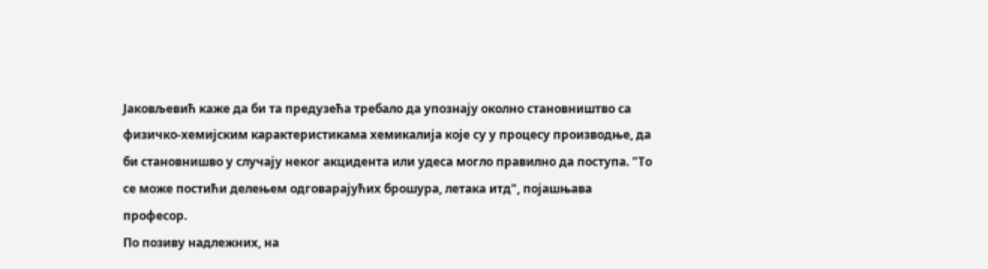Јаковљевић каже да би та предузећа требало да упознају околно становништво са физичко-хемијским карактеристикама хемикалија које су у процесу производње, да би становнишво у случају неког акцидента или удеса могло правилно да поступа. "То се може постићи делењем одговарајућих брошура, летака итд", појашњава професор.
По позиву надлежних, на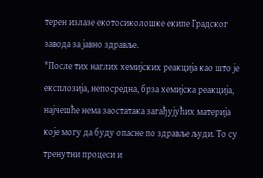терен излазе екотосиколошке екипе Градског завода за јавно здравље.
"После тих наглих хемијских реакција као што је експлозија, непосредна, брза хемијска реакција, најчешће нема заостатака загађујућих материја које могу да буду опасне по здравље људи. То су тренутни процеси и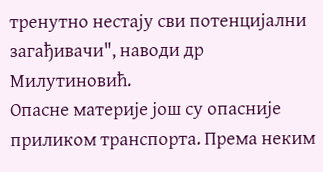тренутно нестају сви потенцијални загађивачи", наводи др Милутиновић.
Опасне материје још су опасније приликом транспорта. Према неким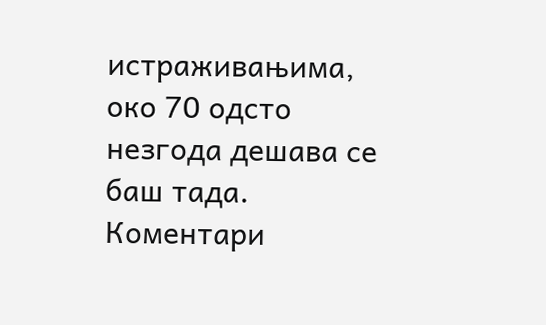истраживањима, око 70 одсто незгода дешава се баш тада.
Коментари